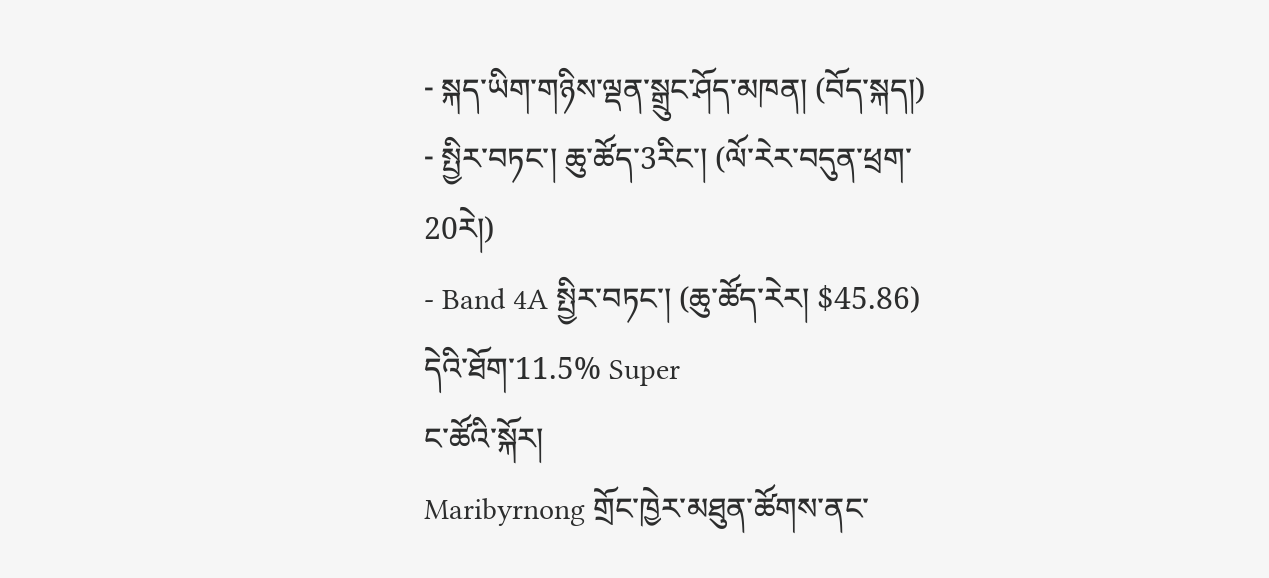- སྐད་ཡིག་གཉིས་ལྡན་སྒྲུང་ཤོད་མཁན། (བོད་སྐད།)
- སྤྱིར་བཏང་། ཆུ་ཚོད་3རིང་། (ལོ་རེར་བདུན་ཕྲག་20རེ།)
- Band 4A སྤྱིར་བཏང་། (ཆུ་ཚོད་རེར། $45.86) དེའི་ཐོག་11.5% Super
ང་ཚོའི་སྐོར།
Maribyrnong གྲོང་ཁྱེར་མཐུན་ཚོགས་ནང་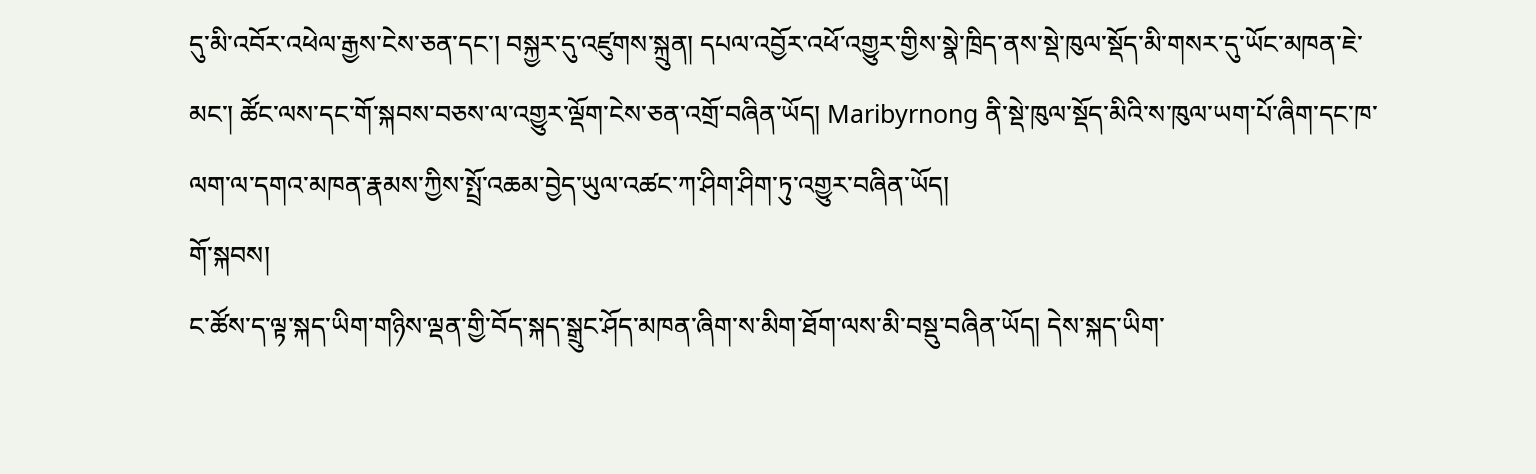དུ་མི་འབོར་འཕེལ་རྒྱས་ངེས་ཅན་དང་། བསྐྱར་དུ་འཛུགས་སྐྲུན། དཔལ་འབྱོར་འཕོ་འགྱུར་གྱིས་སྣེ་ཁྲིད་ནས་སྡེ་ཁུལ་སྡོད་མི་གསར་དུ་ཡོང་མཁན་ཇེ་མང་། ཚོང་ལས་དང་གོ་སྐབས་བཅས་ལ་འགྱུར་ལྡོག་ངེས་ཅན་འགྲོ་བཞིན་ཡོད། Maribyrnong ནི་སྡེ་ཁུལ་སྡོད་མིའི་ས་ཁུལ་ཡག་པོ་ཞིག་དང་ཁ་ལག་ལ་དགའ་མཁན་རྣམས་ཀྱིས་སྤྲོ་འཆམ་བྱེད་ཡུལ་འཚང་ཀ་ཤིག་ཤིག་ཏུ་འགྱུར་བཞིན་ཡོད།
གོ་སྐབས།
ང་ཚོས་ད་ལྟ་སྐད་ཡིག་གཉིས་ལྡན་གྱི་བོད་སྐད་སྒྲུང་ཤོད་མཁན་ཞིག་ས་མིག་ཐོག་ལས་མི་བསྡུ་བཞིན་ཡོད། དེས་སྐད་ཡིག་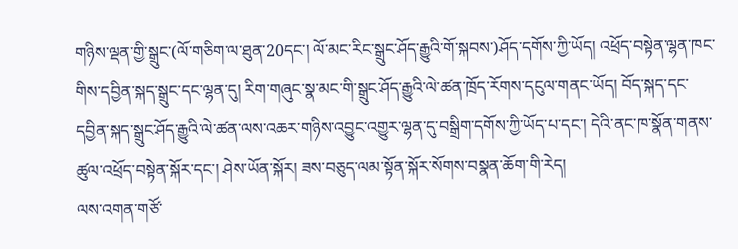གཉིས་ལྡན་གྱི་སྒྲུང་(ལོ་གཅིག་ལ་ཐུན་20དང་། ལོ་མང་རིང་སྒྲུང་ཤོད་རྒྱུའི་གོ་སྐབས་)ཤོད་དགོས་ཀྱི་ཡོད། འཕྲོད་བསྟེན་ལྷན་ཁང་གིས་དབྱིན་སྐད་སྒྲུང་དང་ལྷན་དུ། རིག་གཞུང་སྣ་མང་གི་སྒྲུང་ཤོད་རྒྱུའི་ལེ་ཚན་ཁྲོད་རོགས་དངུལ་གནང་ཡོད། བོད་སྐད་དང་དབྱིན་སྐད་སྒྲུང་ཤོད་རྒྱུའི་ལེ་ཚན་ལས་འཆར་གཉིས་འབྱུང་འགྱུར་ལྷན་དུ་བསྒྲིག་དགོས་ཀྱི་ཡོད་པ་དང་། དེའི་ནང་ཁ་སྣོན་གནས་ཚུལ་འཕྲོད་བསྟེན་སྐོར་དང་། ཤེས་ཡོན་སྐོར། ཟས་བཅུད་ལམ་སྟོན་སྐོར་སོགས་བསྣན་ཆོག་གི་རེད།
ལས་འགན་གཙོ་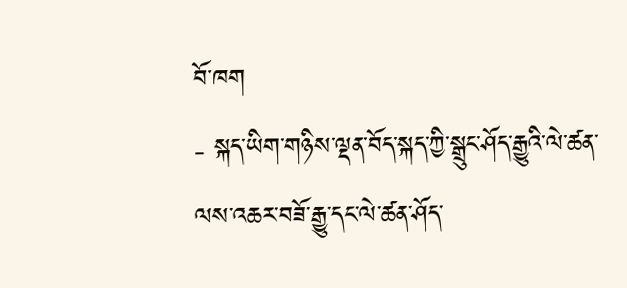བོ་ཁག
- སྐད་ཡིག་གཉིས་ལྡན་བོད་སྐད་ཀྱི་སྒྲུང་ཤོད་རྒྱུའི་ལེ་ཚན་ལས་འཆར་བཟོ་རྒྱུ་དང་ལེ་ཚན་ཤོད་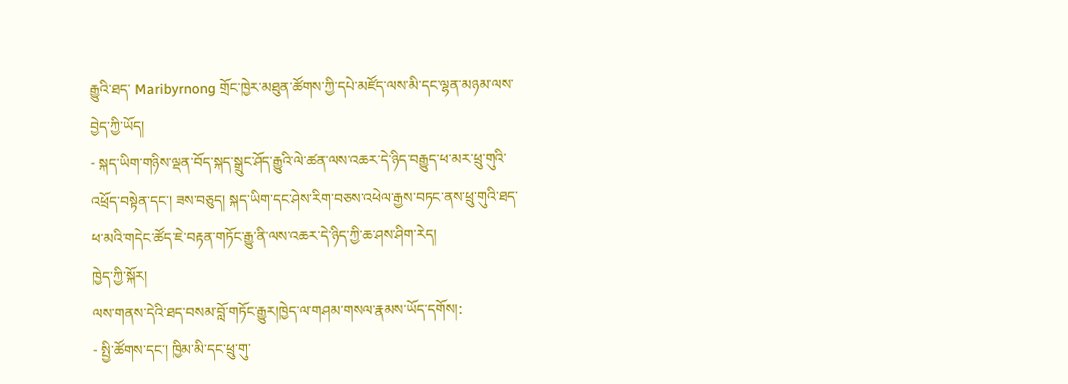རྒྱུའི་ཐད་ Maribyrnong གྲོང་ཁྱེར་མཐུན་ཚོགས་ཀྱི་དཔེ་མཛོད་ལས་མི་དང་ལྷན་མཉམ་ལས་བྱེད་ཀྱི་ཡོད།
- སྐད་ཡིག་གཉིས་ལྡན་བོད་སྐད་སྒྲུང་ཤོད་རྒྱུའི་ལེ་ཚན་ལས་འཆར་དེ་ཉིད་བརྒྱུད་ཕ་མར་ཕྲུ་གུའི་འཕྲོད་བསྟེན་དང་། ཟས་བཅུད། སྐད་ཡིག་དང་ཤེས་རིག་བཅས་འཕེལ་རྒྱས་བཏང་ནས་ཕྲུ་གུའི་ཐད་ཕ་མའི་གདེང་ཚོད་ཇེ་བརྟན་གཏོང་རྒྱུ་ནི་ལས་འཆར་དེ་ཉིད་ཀྱི་ཆ་ཤས་ཤིག་རེད།
ཁྱེད་ཀྱི་སྐོར།
ལས་གནས་དེའི་ཐད་བསམ་བློ་གཏོང་རྒྱུར།ཁྱེད་ལ་གཤམ་གསལ་རྣམས་ཡོད་དགོས།:
- སྤྱི་ཚོགས་དང་། ཁྱིམ་མི་དང་ཕྲུ་གུ་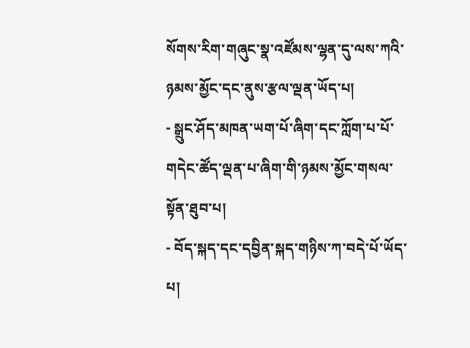སོགས་རིག་གཞུང་སྣ་འཛོམས་ལྷན་དུ་ལས་ཀའི་ཉམས་མྱོང་དང་ནུས་རྩལ་ལྡན་ཡོད་པ།
- སྒྲུང་ཤོད་མཁན་ཡག་པོ་ཞིག་དང་ཀློག་པ་པོ་གདེང་ཚོད་ལྡན་པ་ཞིག་གི་ཉམས་མྱོང་གསལ་སྟོན་ཐུབ་པ།
- བོད་སྐད་དང་དབྱིན་སྐད་གཉིས་ཀ་བདེ་པོ་ཡོད་པ།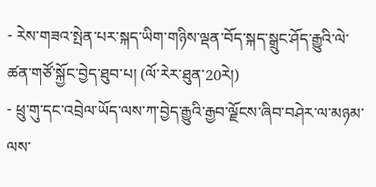- རེས་གཟའ་སྤེན་པར་སྐད་ཡིག་གཉིས་ལྡན་བོད་སྐད་སྒྲུང་ཤོད་རྒྱུའི་ལེ་ཚན་གཙོ་སྐྱོང་བྱེད་ཐུབ་པ། (ལོ་རེར་ཐུན་20རེ།)
- ཕྲུ་གུ་དང་འབྲེལ་ཡོད་ལས་ཀ་བྱེད་རྒྱུའི་རྒྱབ་ལྗོངས་ཞིབ་བཤེར་ལ་མཉམ་ལས་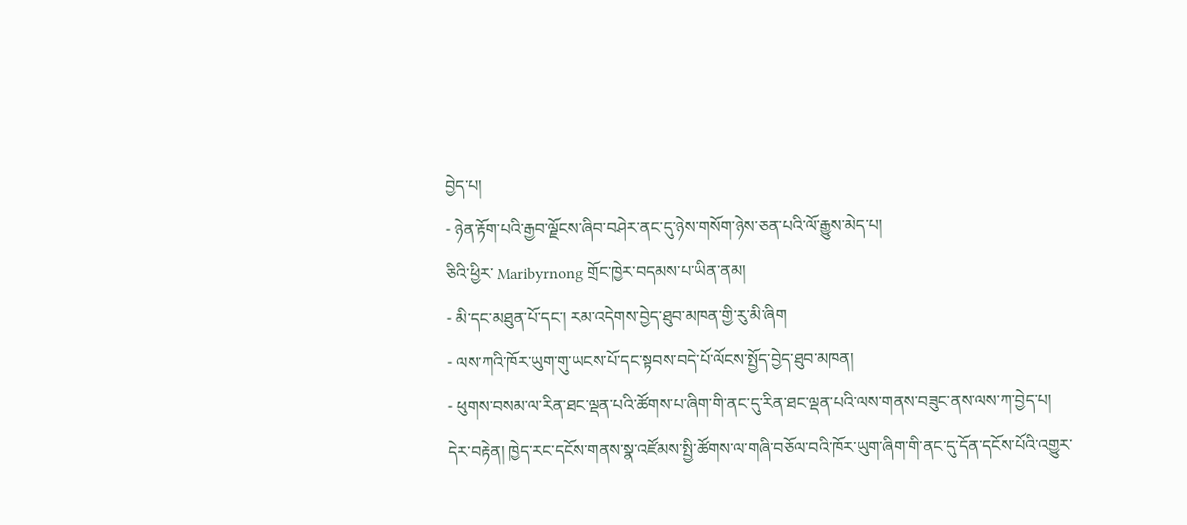བྱེད་པ།
- ཉེན་རྟོག་པའི་རྒྱབ་ལྗོངས་ཞིབ་བཤེར་ནང་དུ་ཉེས་གསོག་ཉེས་ཅན་པའི་ལོ་རྒྱུས་མེད་པ།
ཅིའི་ཕྱིར་ Maribyrnong གྲོང་ཁྱེར་བདམས་པ་ཡིན་ནམ།
- མི་དང་མཐུན་པོ་དང་། རམ་འདེགས་བྱེད་ཐུབ་མཁན་གྱི་རུ་མི་ཞིག
- ལས་ཀའི་ཁོར་ཡུག་གུ་ཡངས་པོ་དང་སྟབས་བདེ་པོ་ལོངས་སྤྱོད་བྱེད་ཐུབ་མཁན།
- ཕུགས་བསམ་ལ་རིན་ཐང་ལྡན་པའི་ཚོགས་པ་ཞིག་གི་ནང་དུ་རིན་ཐང་ལྡན་པའི་ལས་གནས་བཟུང་ནས་ལས་ཀ་བྱེད་པ།
དེར་བརྟེན། ཁྱེད་རང་དངོས་གནས་སྣ་འཛོམས་སྤྱི་ཚོགས་ལ་གཞི་བཅོལ་བའི་ཁོར་ཡུག་ཞིག་གི་ནང་དུ་དོན་དངོས་པོའི་འགྱུར་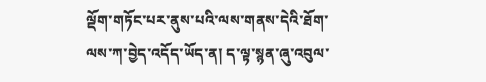ལྡོག་གཏོང་པར་ནུས་པའི་ལས་གནས་དེའི་ཐོག་ལས་ཀ་བྱེད་འདོད་ཡོད་ན། ད་ལྟ་སྙན་ཞུ་འབུལ་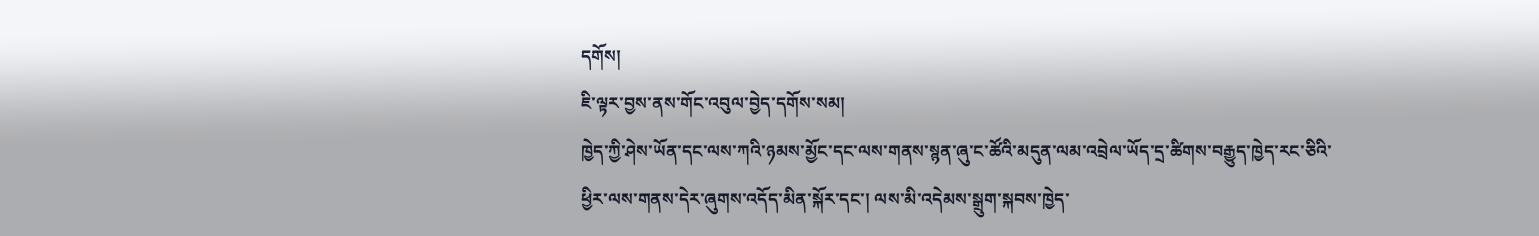དགོས།
ཇི་ལྟར་བྱས་ནས་གོང་འབུལ་བྱེད་དགོས་སམ།
ཁྱེད་ཀྱི་ཤེས་ཡོན་དང་ལས་ཀའི་ཉམས་མྱོང་དང་ལས་གནས་སྙན་ཞུ་ང་ཚོའི་མདུན་ལམ་འབྲེལ་ཡོད་དྲ་ཚིགས་བརྒྱུད་ཁྱེད་རང་ཅིའི་ཕྱིར་ལས་གནས་དེར་ཞུགས་འདོད་མིན་སྐོར་དང་། ལས་མི་འདེམས་སྒྲུག་སྐབས་ཁྱེད་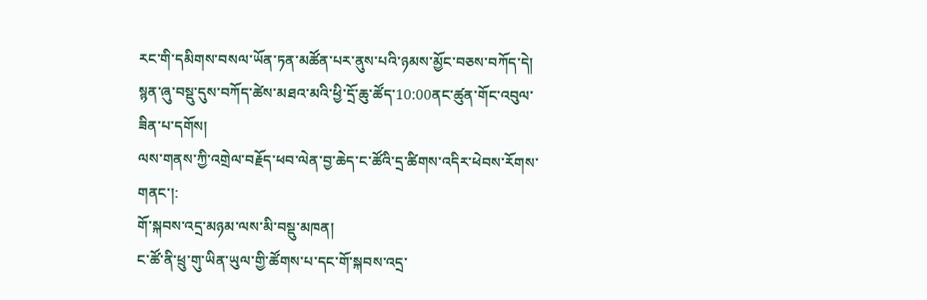རང་གི་དམིགས་བསལ་ཡོན་ཏན་མཚོན་པར་ནུས་པའི་ཉམས་མྱོང་བཅས་བཀོད་དེ། སྙན་ཞུ་བསྡུ་དུས་བཀོད་ཚེས་མཐའ་མའི་ཕྱི་དྲོ་ཆུ་ཚོད་10:00ནང་ཚུན་གོང་འབུལ་ཟིན་པ་དགོས།
ལས་གནས་ཀྱི་འགྲེལ་བརྗོད་ཕབ་ལེན་བྱ་ཆེད་ང་ཚོའི་དྲ་ཚིགས་འདིར་ཕེབས་རོགས་གནང་།:
གོ་སྐབས་འདྲ་མཉམ་ལས་མི་བསྡུ་མཁན།
ང་ཚོ་ནི་ཕྲུ་གུ་ཡིན་ཡུལ་གྱི་ཚོགས་པ་དང་གོ་སྐབས་འདྲ་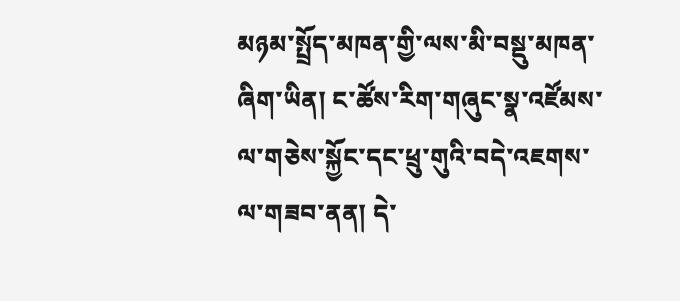མཉམ་སྤྲོད་མཁན་གྱི་ལས་མི་བསྡུ་མཁན་ཞིག་ཡིན། ང་ཚོས་རིག་གཞུང་སྣ་འཛོམས་ལ་གཅེས་སྐྱོང་དང་ཕྲུ་གུའི་བདེ་འཇགས་ལ་གཟབ་ནན། དེ་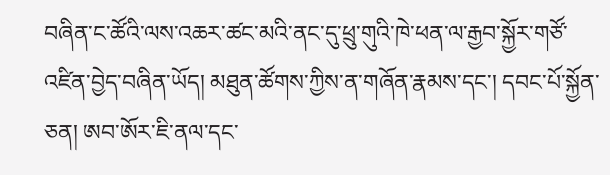བཞིན་ང་ཚོའི་ལས་འཆར་ཚང་མའི་ནང་དུ་ཕྲུ་གུའི་ཁེ་ཕན་ལ་རྒྱབ་སྐྱོར་གཙོ་འཛིན་བྱེད་བཞིན་ཡོད། མཐུན་ཚོགས་ཀྱིས་ན་གཞོན་རྣམས་དང་། དབང་པོ་སྐྱོན་ཅན། ཨབ་ཨོར་ཇི་ནལ་དང་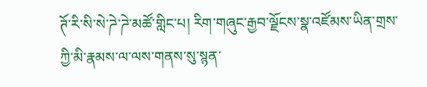ཊོ་རི་སི་སེ་ཌེ་ཌེ་མཚོ་གླིང་པ། རིག་གཞུང་རྒྱབ་ལྗོངས་སྣ་འཛོམས་ཡིན་གྲས་ཀྱི་མི་རྣམས་ལ་ལས་གནས་སུ་སྙན་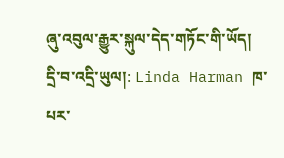ཞུ་འབུལ་རྒྱུར་སྐུལ་དེད་གཏོང་གི་ཡོད།
དྲི་བ་འདྲི་ཡུལ།: Linda Harman ཁ་པར་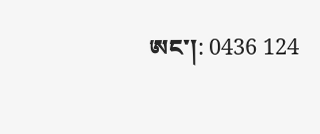ཨང་།: 0436 124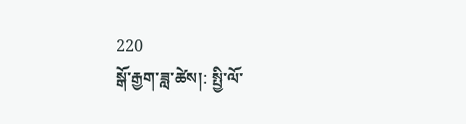220
སྒོ་རྒྱག་ཟླ་ཚེས།: སྤྱི་ལོ་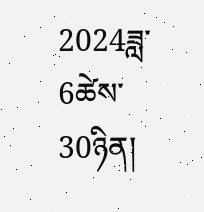2024ཟླ་6ཚེས་30ཉིན།